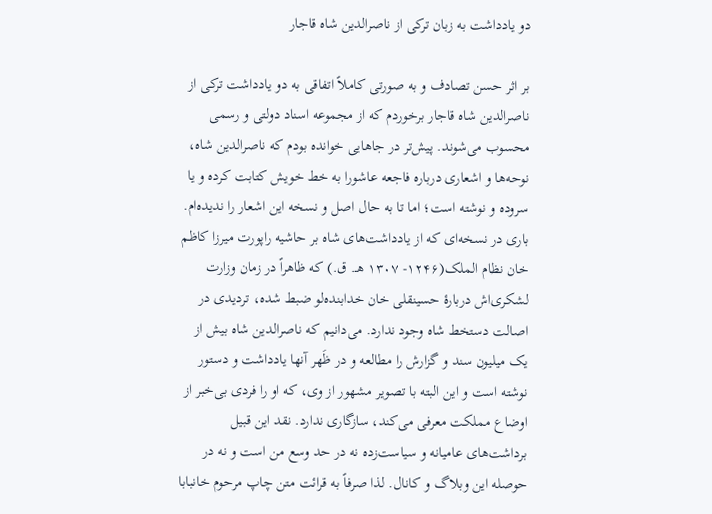دو یادداشت به زبان ترکی از ناصرالدین شاه قاجار

بر اثر حسن تصادف و به صورتی کاملاً اتفاقی به دو یادداشت ترکی از ناصرالدین شاه قاجار برخوردم که از مجموعه اسناد دولتی و رسمی محسوب می‌شوند. پیش‌تر در جاهایی خوانده بودم که ناصرالدین شاه، نوحه‌ها و اشعاری درباره فاجعه عاشورا به خط خویش کتابت کرده و یا سروده و نوشته است؛ اما تا به حال اصل و نسخه این اشعار را ندیده‌ام. باری در نسخه‌ای که از یادداشت‌های شاه بر حاشیه راپورت میرزا کاظم خان نظام الملک(۱۲۴۶- ۱۳۰۷ هـ. ق.) که ظاهراً در زمان وزارت لشکری‌اش دربارۀ حسینقلی خان خدابنده‌لو ضبط شده، تردیدی در اصالت دستخط شاه وجود ندارد. می‌دانیم که ناصرالدین شاه بیش از یک میلیون سند و گزارش را مطالعه و در ظَهر آنها یادداشت و دستور نوشته است و این البته با تصویر مشهور از وی، که او را فردی بی‌خبر از اوضاع مملکت معرفی می‌کند، سازگاری ندارد. نقد این قبیل برداشت‌های عامیانه و سیاست‌زده نه در حد وسع من است و نه در حوصله این وبلاگ و کانال. لذا صرفاً به قرائت متن چاپ مرحوم خانبابا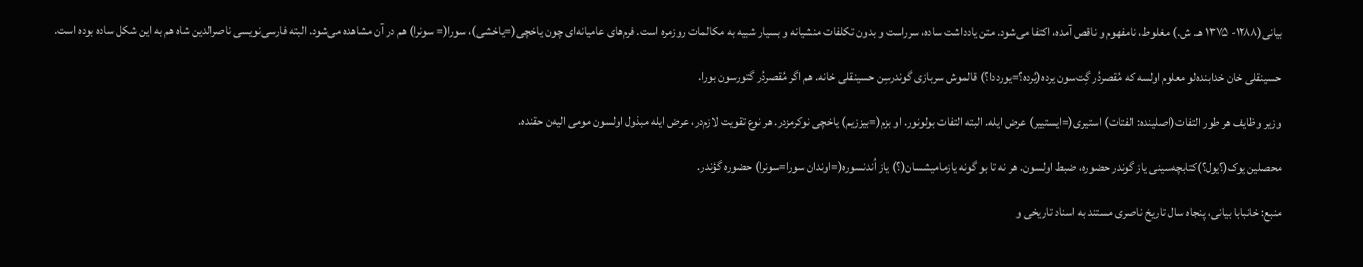بیانی(۱۲۸۸- ۱۳۷۵ هـ. ش.) مغلوط، نامفهوم و ناقص آمده، اکتفا می‌شود. متن یادداشت ساده، سرراست و بدون تکلفات منشیانه و بسیار شبیه به مکالمات روزمره است. فرم‌های عامیانه‌ای چون یاخچی(=یاخشی)، سورا(= سونرا) هم در آن مشاهده می‌شود. البته فارسی‌نویسی ناصرالدین شاه هم به این شکل ساده بوده است.

حسینقلی خان خدابنده‌لو معلوم اولسه که مُقصردُر گِت‌سون یرده(یُرده؟=یورددا؟) قالموش سربازی گوندرسِن حسینقلی‌ خانه. هم اگر مُقصردُر گتورسون بورا.

وزیر وظایف هر طور التفات(اصلینده: الفتات) استیری(=ایستییر) عرض ایله. البته التفات بولونور. او بزم(=بیززیم) یاخچی نوکرمزدر. هر نوع تقویت لازم‌در، عرض ایله مبذول اولسون مومی الیه‌ن حقنده.

محصلین یوک(؟یول؟)کتابچه‌سینی یاز گوندر حضوره، ضبط اولسون. هر نه تا بو گونه یازمامیشسان(؟) یاز اُندنسوره(=اوندان سورا=سونرا) حضوره گؤندر.

منبع: خانبابا بیانی، پنجاه سال تاریخ ناصری مستند به اسناد تاریخی و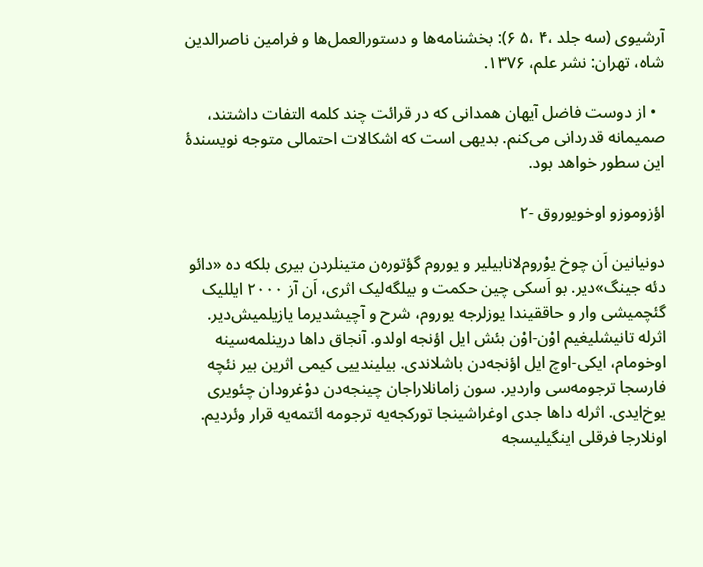آرشیوی (سه جلد ،۴ ،۵ ۶): بخشنامه‌ها و دستورالعمل‌ها و فرامین ناصرالدین شاه، تهران: نشر علم، ۱۳۷۶.

  • از دوست فاضل آیهان همدانی که در قرائت چند کلمه التفات داشتند، صمیمانه قدردانی می‌کنم. بدیهی است که اشکالات احتمالی متوجه نویسندۀ این سطور خواهد بود.

اؤزوموزو اوخویوروق -۲

دونیانین اَن چوخ یوْروم‌لانابیلیر و یوروم گؤتوره‌ن متینلر‌دن بیری بلکه ده «دائو دئه جینگ»دیر. بو اَسکی چین حکمت و بیلگه‌لیک اثری، اَن آز ۲۰۰۰ ایللیک گئچمیشی وار و حاققیندا یوزلرجه یوروم، شرح و آچیشدیرما یازیلمیش‌دیر. اثرله تانیشلیغیم اوْن-اوْن بئش ایل اؤنجه اولدو. آنجاق داها درینلمه‌سینه اوخومام، ایکی-اوچ ایل اؤنجه‌دن باشلاندی. بیلیندییی کیمی اثرین بیر نئچه فارسجا ترجومه‌سی واردیر. سون زامانلاراجان چینجه‌دن دوْغرودان چئویری یوخ‌ایدی. اثرله داها جدی اوغراشینجا تورکجه‌یه ترجومه ائتمه‌یه قرار وئردیم. اونلارجا فرقلی اینگیلیسجه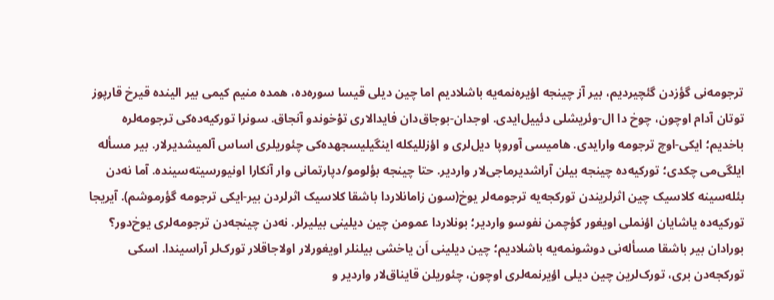ترجومه‌نی گؤزدن گئچیردیم، بیر آز چینجه اؤیره‌نمه‌یه باشلادیم اما چین دیلی قیسا سوره‌ده، همده منیم کیمی بیر الینده قیرخ قارپوز توتان آدام اوچون، چوخ دا ال-وئریشلی دئییل‌ایدی. اوجدان-بوجاق‌دان فایدالاری توْخوندو آنجاق. سونرا تورکیه‌ده‌کی ترجومه‌لره باخدیم؛ ایکی-اوچ ترجومه وارایدی. هامیسی آوروپا دیل‌لری و اؤزللیکله اینگیلیسجهده‌کی چئوریلری اساس آلمیشدیرلار. بیر مسأله ایلگی‌می چکدی؛ تورکیه‌ده چینجه بیلن آراشدیرماجی‌لار واردیر. حتا چینجه بؤلومو/دپارتمانی وار آنکارا اونیورسیته‌سینده. آما نه‌دن بئله‌سینه کلاسیک چین اثرلریندن تورکجه‌یه ترجومه‌لر یوخ(سون زامانلاردا باشقا کلاسیک اثرلردن بیر-ایکی ترجومه گؤرموشم). آیریجا تورکیه‌ده یاشایان اؤنملی اویغور کؤچمن نفوسو واردیر؛ بونلاردا عمومن چین دیلینی بیلیرلر. نه‌دن چینجه‌دن ترجومه‌لری یوخ‌دور؟ بورادان بیر باشقا مسأله‌نی دوشونمه‌یه باشلادیم؛ چین دیلینی اَن یاخشی بیلنلر اویغورلار اولاجاقلار تورک‌لر آراسیندا. اسکی تورکجه‌دن بری، تورک‌لرین چین دیلی اؤیرنمه‌لری اوچون، چئوریلن قایناق‌لار واردیر و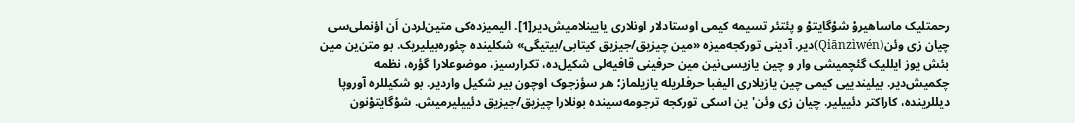رحمتلیک ماساهیروْ شوْگایتوْ و پئتئر تسیمه کیمی اوستادلار اونلاری یایینلامیش‌دیر[1]. الیمیزده‌کی متین‌لردن اَن اؤنملی‌سی چیان زی‌ وئن(Qiānzìwén)دیر. آدینی تورکجه‌میزه «مین چیزیق/جیزیق کیتابی/بیتیگی» شکلینده چئوره‌بیلیریک. بو متن‌ین مین بئش یوز ایللیک گئچمیشی وار و چین یاز‌یسی‌نین مین حرفینی قافیه‌لی شکیل‌ده، تکرارسیز، موضوعلارا گؤره، نظمه چکمیش‌دیر. بیلیندییی کیمی چین یازیلاری الیفبا حرفلریله یازیلماز؛ هر سؤزجوک اوچون بیر شکیل واردیر. بو شکیللره آوروپا دیللرینده، کاراکتر دئییلیر. چیان زی‌ وئن'ین اسکی تورکجه ترجومه‌سینده بونلارا چیزیق/جیزیق دئییلیرمیش. شوْگایتوْنون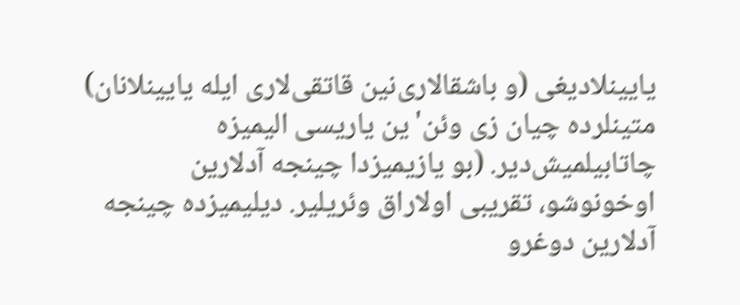یایینلادیغی (و باشقالاری‌نین قاتقی‌لاری ایله یایینلانان) متینلرده چیان زی‌ وئن'ین یاریسی الیمیزه چاتابیلمیش‌دیر. (بو یازیمیزدا چینجه آدلارین اوخونوشو، تقریبی اولاراق وئریلیر. دیلیمیزده چینجه آدلارین دوغرو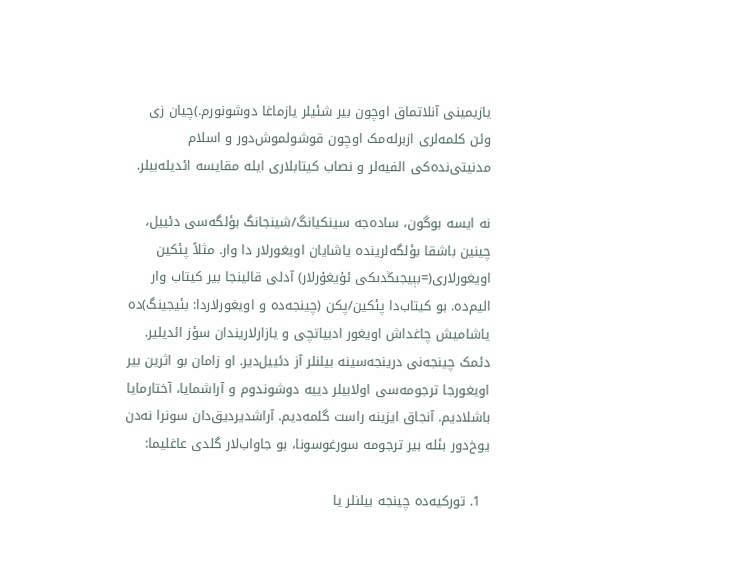یازیمینی آنلاتماق اوچون بیر شئیلر یازماغا دوشونور‌م.)چیان زی‌ وئن کلمه‌لری ازبرله‌مک اوچون قوشولموش‌دور و اسلام مدنیتی‌نده‌کی الفیه‌لر و نصاب کیتابلاری ایله مقایسه ائدیله‌بیلر.

نه ایسه بوگون، ساده‌جه سینکیانگ/شینجانگ بؤلگه‌سی دئییل، چینین باشقا بؤلگه‌لرینده یاشایان اویغورلار دا وار. مثلاً پئکین اویغورلاری(=بېيجىڭدىكى ئۇيغۇرلار) آدلی قالینجا بیر کیتاب وار الیم‌ده. بو کیتاب‌دا پئکین/پکن (چینجه‌ده و اویغورلاردا: بئیجینگ)ده یاشامیش چاغداش اویغور ادبیاتچی و یازارلاریندان سؤز ائدیلیر. دئمک چینجه‌نی درینجه‌سینه بیلنلر آز دئییل‌دیر. او زامان بو اثرین بیر اویغورجا ترجومه‌سی اولابیلر دییه دوشوندوم و آراشمایا، آختارمایا باشلادیم. آنجاق ایزینه راست گلمه‌دیم. آراشدیردیق‌دان سونرا نه‌دن یوخ‌دور بئله بیر ترجومه سورغوسونا، بو جاواب‌لار گلدی عاغلیما:

  1. تورکیه‌ده چینجه بیلنلر یا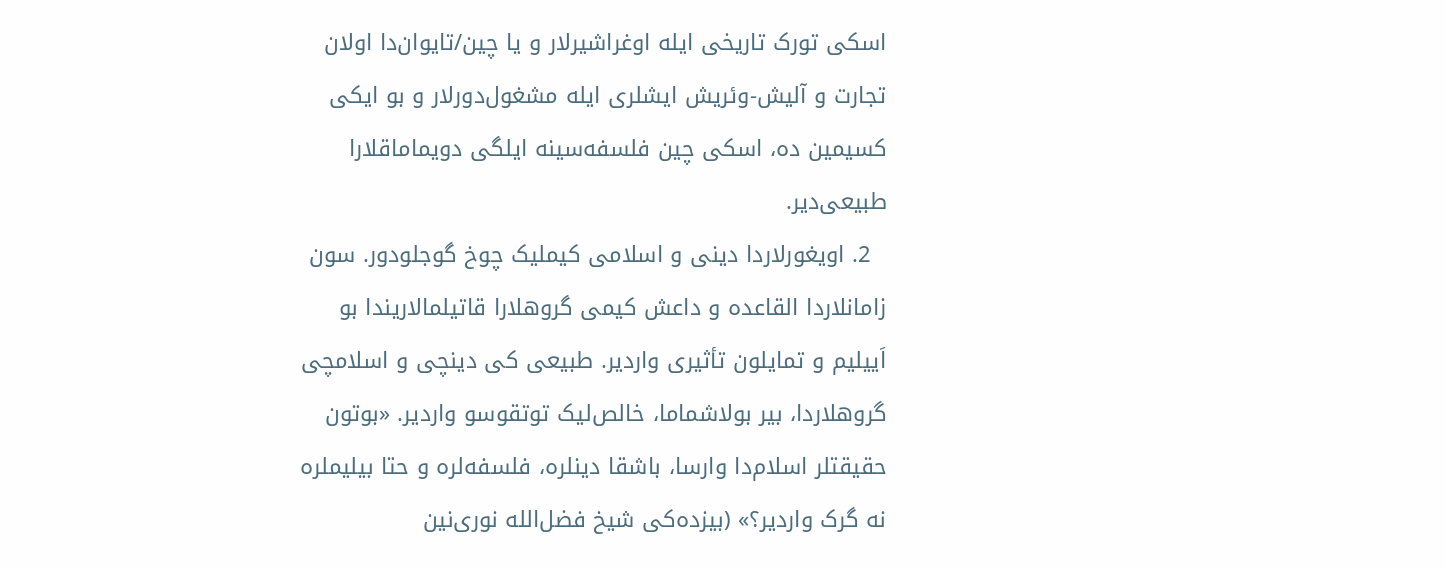اسکی تورک تاریخی ایله اوغراشیرلار و یا چین/تایوان‌دا اولان تجارت و آلیش-وئریش ایشلری ایله مشغول‌دورلار و بو ایکی کسیمین ده، اسکی چین فلسفه‌سینه ایلگی دویماماقلارا طبیعی‌دیر.
  2. اویغورلاردا دینی و اسلامی کیملیک چوخ گوجلودور. سون زامانلاردا القاعد‌ه و داعش کیمی گروهلارا قاتیلمالاریندا بو اَییلیم و تمایلون تأثیری واردیر. طبیعی کی دینچی و اسلامچی گروهلاردا، بیر بولاشماما، خالص‌لیک توتقوسو واردیر. «بوتون حقیقتلر اسلام‌دا وارسا، باشقا دینلره، فلسفه‌لره و حتا بیلیملره نه گرک واردیر؟» (بیزده‌کی شیخ فضل‌الله نوری‌نین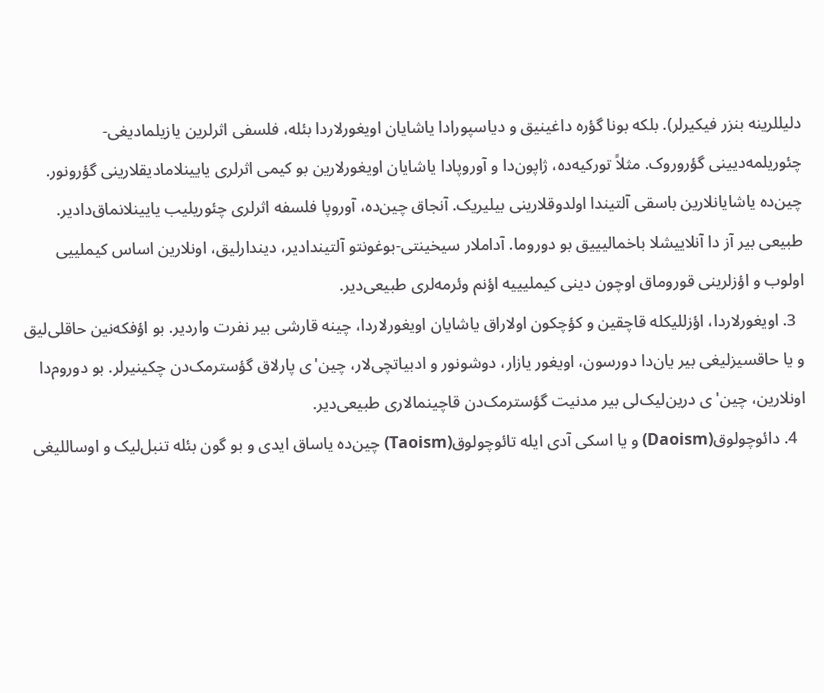دلیللرینه بنزر فیکیرلر). بلکه بونا گؤره داغینیق و دیاسپورادا یاشایان اویغورلاردا بئله، فلسفی اثرلرین یازیلمادیغی- چئوریلمه‌دیینی گؤروروک. مثلاً تورکیه‌ده، ژاپون‌دا و آوروپادا یاشایان اویغورلارین بو کیمی اثرلری یایینلامادیقلارینی گؤرونور. چین‌ده یاشایانلارین باسقی آلتیندا اولدوقلارینی بیلیریک. آنجاق چین‌ده، آوروپا فلسفه‌ اثرلری چئوریلیب یایینلانماق‌دادیر. طبیعی بیر آز دا آنلاییشلا باخمالیییق بو دوروما. آداملار سیخینتی-بوغونتو آلتیندادیر، دیندارلیق، اونلارین اساس کیملییی اولوب و اؤزلرینی قوروماق اوچون دینی کیملیییه اؤنم وئرمه‌لری طبیعی‌دیر.
  3. اویغورلاردا، اؤزللیکله قاچقین و کؤچکون اولاراق یاشایان اویغورلاردا، چینه قارشی بیر نفرت واردیر. بو اؤفکه‌نین حاقلی‌لیق و یا حاقسیزلیغی بیر یان‌دا دورسون، اویغور یازار، دوشونور و ادبیاتچی‌لار، چین'ی پارلاق گؤسترمک‌دن چکینیرلر. بو دوروم‌دا اونلارین، چین'ی درین‌لیک‌لی بیر مدنیت گؤسترمک‌دن قاچینمالاری طبیعی‌دیر.
  4. دائوچولوق(Daoism) و یا اسکی آدی ایله تائوچولوق(Taoism) چین‌ده یاساق ایدی و بو گون بئله تنبل‌لیک و اوساللیغی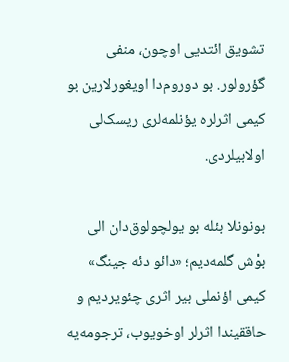تشویق ائتدیی اوچون، منفی گؤرولور. بو دوروم‌دا اویغورلارین بو کیمی اثرلره یؤنلمه‌لری ریسک‌لی اولابیلردی.

بونونلا بئله بو یولچولوق‌دان الی بوْش گلمه‌دیم؛ «دائو دئه جینگ» کیمی اؤنملی بیر اثری چئویردیم و حاققیندا اثرلر اوخویوب، ترجومه‌یه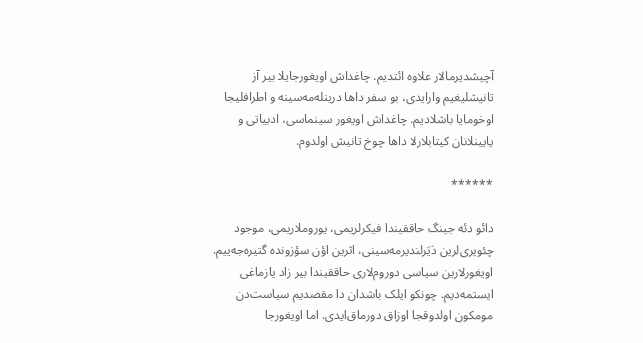آچیشدیرمالار علاوه ائتدیم. چاغداش اویغورجایلا بیر آز تانیشلیغیم وارایدی، بو سفر داها درینله‌مه‌سینه و اطرافلیجا اوخومایا باشلادیم. چاغداش اویغور سینماسی، ادبیاتی و یایینلانان کیتابلارلا داها چوخ تانیش اولدوم.

******

دائو دئه جینگ حاققیندا فیکرلریمی، یوروملاریمی، موجود چئویری‌لرین دَیَرلندیرمه‌سینی، اثرین اؤن سؤزونده گتیره‌جه‌ییم. اویغورلارین سیاسی دوروم‌لاری حاققیندا بیر زاد یازماغی ایستمه‌دیم. چونکو ایلک باشدان دا مقصدیم سیاست‌دن مومکون اولدوقجا اوزاق دورماق‌ایدی. اما اویغورجا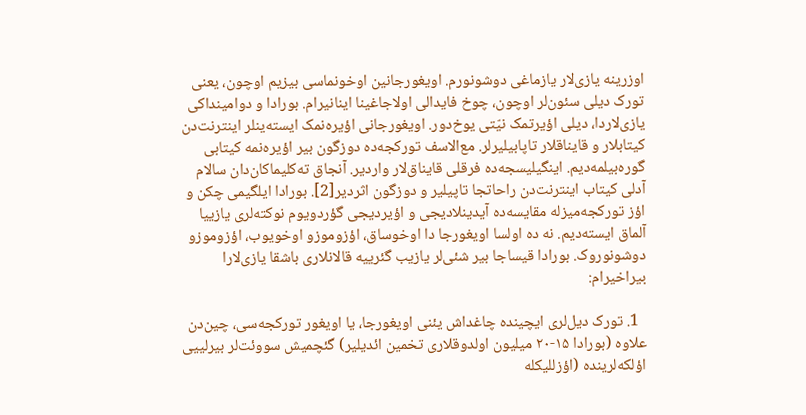اوزرینه یازی‌لار یازماغی دوشونورم. اویغورجانین اوخونماسی بیزیم اوچون، یعنی تورک دیلی سئو‌ن‌لر اوچون، چوخ فایدالی اولاجاغینا اینانیرام. بورادا و دوامینداکی یازی‌لاردا، دیلی اؤیرتمک نیّتی یوخ‌دور. اویغورجانی اؤیره‌نمک ایسته‌ینلر اینترنت‌دن کیتابلار و قایناقلار تاپابیلیرلر. مع‌الاسف تورکجه‌ده دوزگون بیر اؤیره‌نمه کیتابی گوره‌بیلمه‌دیم. اینگیلیسجه‌ده فرقلی قایناق‌لار واردیر. آنجاق ته‌کلیماکان‌دان سالام آدلی کیتاب اینترنت‌دن راحاتجا تاپیلیر و دوزگون اثردیر[2]. بورادا ایلگیمی چکن و اؤز تورکجه‌میزله مقایسه‌ده آیدینلادیجی و اؤیردیجی گؤردویوم نوکته‌لری یازییا آلماق ایسته‌دیم. نه ده اولسا اویغورجا دا اوخوساق، اؤزوموزو اوخویوب، اؤزوموزو دوشونوروک. بورادا قیساجا بیر شئی‌لر یازیب گئرییه قالانلاری باشقا یازی‌لارا بیراخیرام:

  1. تورک دیل‌لری ایچینده چاغداش یئنی اویغورجا، یا اویغور تورکجه‌سی، چین‌دن علاوه (بورادا ۱۵-۲۰ میلیون اولدوقلاری تخمین ائدیلیر) گئچمیش سووئت‌لر بیرلییی اؤلکه‌لرینده (اؤزللیکله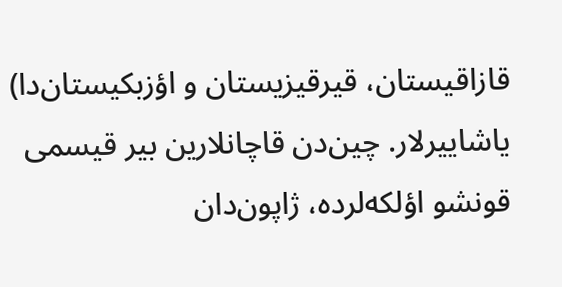قازاقیستان، قیرقیزیستان و اؤزبکیستان‌دا) یاشاییرلار. چین‌دن قاچانلارین بیر قیسمی قونشو اؤلکه‌لرده، ژاپون‌دان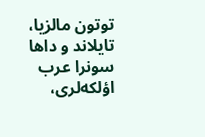توتون مالزیا، تایلاند و داها سونرا عرب اؤلکه‌لری،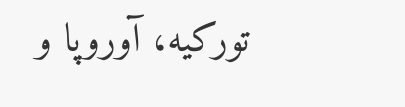تورکیه، آوروپا و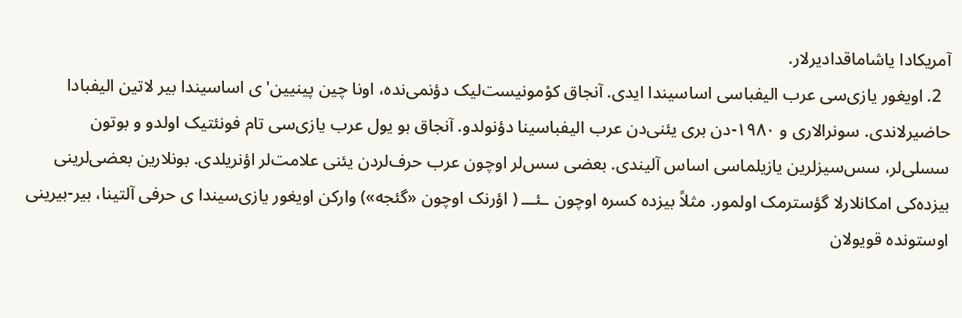آمریکادا یاشاماقدادیرلار.
  2. اویغور یازی‌سی عرب الیفباسی اساسیندا ایدی. آنجاق کوْمونیست‌لیک دؤنمی‌نده، اونا چین پینیین'ی اساسیندا بیر لاتین الیفبادا حاضیرلاندی. سونرالاری و ۱۹۸۰-دن بری یئنی‌دن عرب الیفباسینا دؤنولدو. آنجاق بو یول عرب یازی‌سی تام فونئتیک اولدو و بوتون سسلی‌لر، سس‌سیزلرین یازیلماسی اساس آلیندی. بعضی سس‌لر اوچون عرب حرف‌لردن یئنی علامت‌لر اؤنریلدی. بونلارین بعضی‌لرینی بیزده‌کی امکانلارلا گؤسترمک اولمور. مثلاً بیزده کسره اوچون ـئـــ ( اؤرنک اوچون «گئجه») وارکن اویغور یازی‌سیندا ی حرفی آلتینا، بیر-بیرینی اوستونده قویولان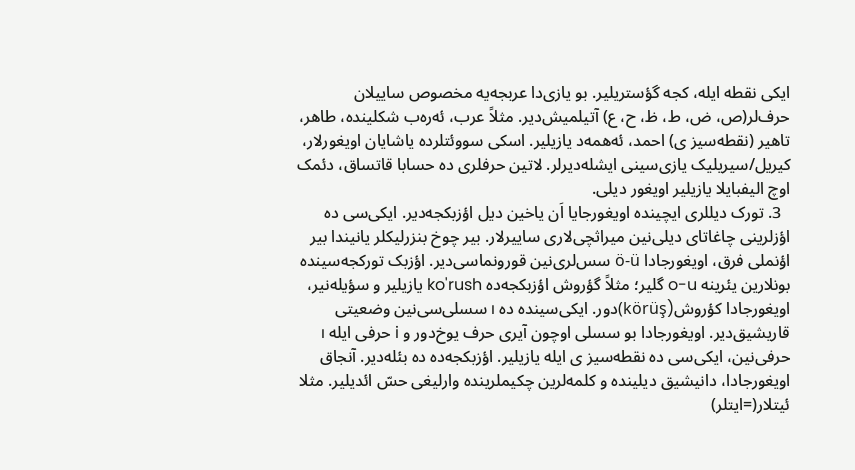ایکی نقطه ایله، کجه گؤستریلیر. بو یازی‌دا عربجه‌یه مخصوص ساییلان حرف‌لر(ص، ض، ط، ظ، ح، ع) آتیلمیش‌دیر. مثلاً عرب، ئه‌ره‌ب شکلینده، طاهر، تاهیر (نقطه‌سیز ی) احمد، ئه‌همه‌د یازیلیر. اسکی سووئتلرده یاشایان اویغورلار، کیریل/سیریلیک یازی‌سینی ایشله‌دیرلر. لاتین حرفلری ده حسابا قاتساق، دئمک اوچ الیفبایلا یازیلیر اویغور دیلی.
  3. تورک دیللری ایچینده اویغورجایا اَن یاخین دیل اؤزبکجه‌دیر. ایکی‌سی ده اؤزلرینی چاغاتای دیلی‌نین میراثچی‌لاری ساییرلار. بیر چوخ بنزرلیکلر یانیندا بیر اؤنملی فرق، اویغورجادا ö-ü سس‌لری‌نین قورونماسی‌دیر. اؤزبک تورکجه‌سینده بونلارین یئرینه o-u گلیر؛ مثلاً گؤروش اؤزبکجه‌ده ko'rush یازیلیر و سؤیله‌نیر، اویغورجادا کؤروش(körüş)دور. ایکی‌سینده ده ı سسلی‌سی‌نین وضعیتی قاریشیق‌دیر. اویغورجادا بو سسلی اوچون آیری حرف یوخ‌دور و i حرفی ایله ı حرفی‌نین، ایکی‌سی ده نقطه‌سیز ی ایله یازیلیر. اؤزبکجه‌ده ده بئله‌دیر. آنجاق اویغورجادا، دانیشیق‌ دیلینده و کلمه‌لرین چکیملرینده وارلیغی حسّ ائدیلیر. مثلا ئیتلار(=ایتلر)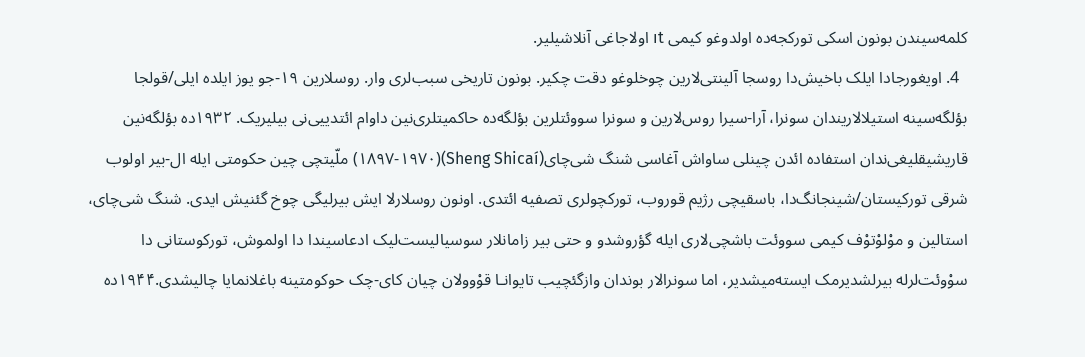کلمه‌سیندن بونون اسکی تورکجه‌ده اولدوغو کیمی ıt اولاجاغی آنلاشیلیر.
  4. اویغورجادا ایلک باخیش‌دا روسجا آلینتی‌لارین چوخلوغو دقت چکیر. بونون تاریخی سبب‌لری وار. روسلارین ۱۹-جو یوز ایلده ایلی/قولجا بؤلگه‌سینه استیلالاریندان سونرا، آرا-سیرا روس‌لارین و سونرا سووئتلرین بؤلگه‌ده حاکمیتلری‌نین داوام ائتدییی‌نی بیلیریک. ۱۹۳۲ده بؤلگه‌نین قاریشیقلیغی‌ندان استفاده ائد‌ن چینلی ساواش آغاسی شنگ شی‌چای(Sheng Shicaí)(۱۸۹۷-۱۹۷۰) ملّیتچی چین حکومتی ایله ال-بیر اولوب شرقی تورکیستان/شینجانگ‌دا، باسقیچی رژیم قوروب، تورکچولری تصفیه ائتدی. اونون روسلارلا ایش بیرلیگی چوخ گئنیش ایدی. شنگ شی‌چای، استالین و موْلوْتوْف کیمی سووئت باشچی‌لاری ایله گؤروشدو و حتی بیر زامانلار سوسیالیست‌لیک ادعاسیندا دا اولموش‌، تورکوستانی ‌دا سوْوئت‌لرله بیرلشدیرمک ایسته‌میشدیر، اما سونرالار بوندان وازگئچیب تایوانـا قوْوولان چیان کای-چک حوکومتینه باغلانمایا چالیشدی.۱۹۴۴ده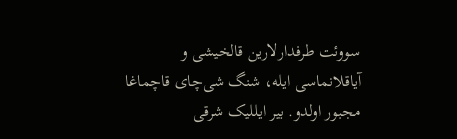سووئت طرفدارلارین قالخیشی و آیاقلانماسی ایله، شنگ شی‌چای قاچماغا مجبور اولدو. بیر ایللیک شرقی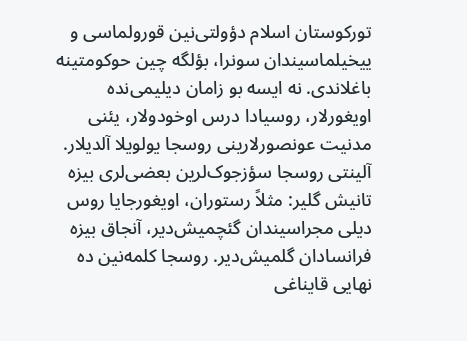تورکوستان اسلام دؤولتی‌نین‌ قورولماسی و ییخیلماسیندان سونرا، بؤلگه چین حوکومتینه باغلاندی. نه ایسه بو زامان دیلیمی‌نده اویغورلار، روسیادا درس اوخودولار، یئنی مدنیت عونصورلارینی روسجا یولویلا آلدیلار. آلینتی روسجا سؤزجوک‌لرین بعضی‌لری بیزه تانیش گلیر: مثلاً رستوران، اویغورجایا روس دیلی مجراسیندان گئچمیش‌دیر، آنجاق بیزه فرانسادان گلمیش‌دیر. روسجا کلمه‌نین ده نهایی قایناغی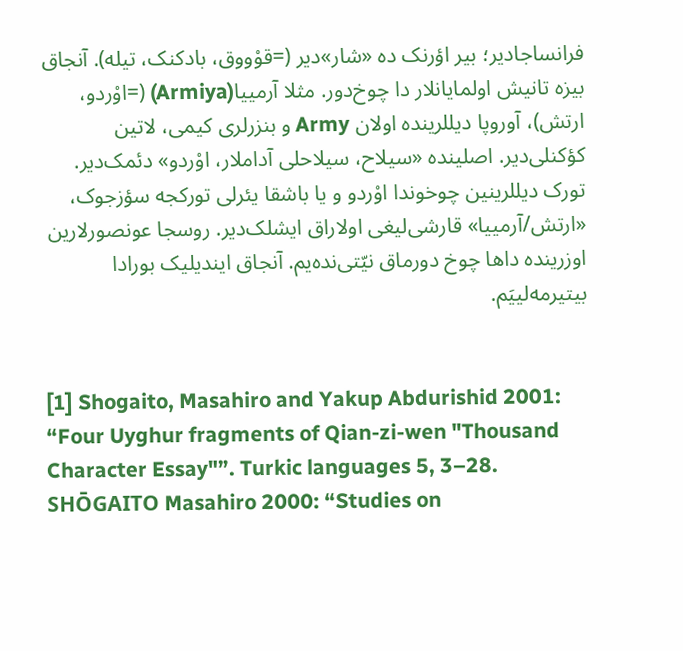فرانساجادیر؛ بیر اؤرنک ده «شار»دیر (=قوْووق، بادکنک، تیله). آنجاق بیزه تانیش اولمایانلار دا چوخ‌دور. مثلا آرمییا(Armiya) (=اوْردو، ارتش)، آوروپا دیللرینده اولان Army و بنزرلری کیمی، لاتین کؤکنلی‌دیر. اصلینده «سیلاح، سیلاحلی آداملار، اوْردو» دئمک‌دیر. تورک دیللرینین چوخوندا اوْردو و یا باشقا یئرلی تورکجه سؤزجوک، «ارتش/آرمییا» قارشی‌لیغی اولاراق ایشلک‌دیر. روسجا عونصورلارین اوزرینده داها چوخ‌ دورماق نیّتی‌نده‌یم. آنجاق ایندیلیک بورادا بیتیرمه‌لییَم.


[1] Shogaito, Masahiro and Yakup Abdurishid 2001: “Four Uyghur fragments of Qian-zi-wen "Thousand Character Essay"”. Turkic languages 5, 3–28. SHŌGAITO Masahiro 2000: “Studies on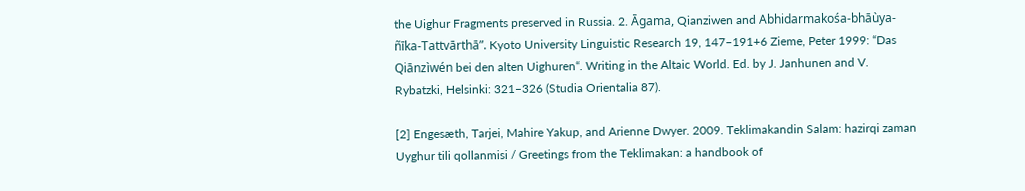the Uighur Fragments preserved in Russia. 2. Āgama, Qianziwen and Abhidarmakośa-bhāùya-ñīka-Tattvārthā”. Kyoto University Linguistic Research 19, 147–191+6 Zieme, Peter 1999: “Das Qiānzìwén bei den alten Uighuren“. Writing in the Altaic World. Ed. by J. Janhunen and V. Rybatzki, Helsinki: 321–326 (Studia Orientalia 87).

[2] Engesæth, Tarjei, Mahire Yakup, and Arienne Dwyer. 2009. Teklimakandin Salam: hazirqi zaman Uyghur tili qollanmisi / Greetings from the Teklimakan: a handbook of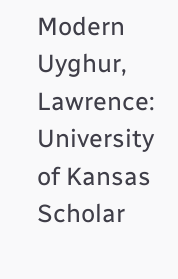Modern Uyghur, Lawrence: University of Kansas Scholar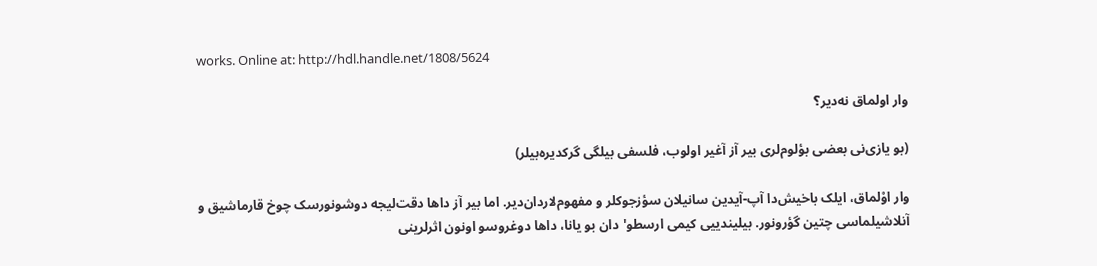works. Online at: http://hdl.handle.net/1808/5624

وار اولماق نه‌دیر؟

(بو یازی‌نی بعضی بؤلوم‌لری بیر آز آغیر اولوب، فلسفی بیلگی گرکدیره‌بیلر)

وار اوْلماق، ایلک باخیش‌دا آپ-آیدین سانیلان سؤزجوکلر و ‌مفهوم‌لاردان‌دیر. اما بیر آز داها دقت‌لیجه دوشونورسک چوخ قارماشیق و آنلاشیلماسی چتین گؤرونور. بیلیندییی کیمی ارسطو'دان بو یانا، داها دوغروسو اونون اثرلرینی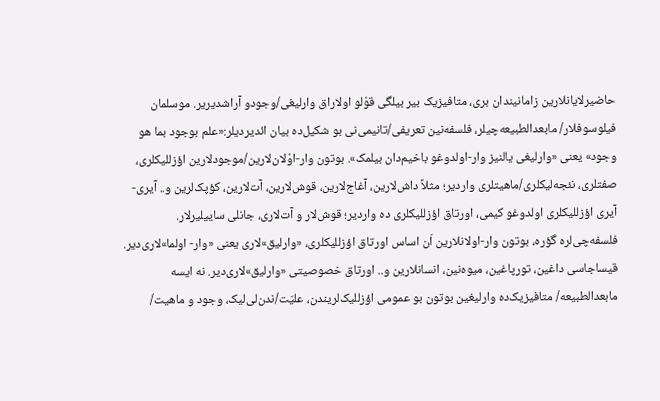حاضیرلایانلارین زامانیندان بری، متافیزیک بیر بیلگی قوْلو اولاراق وارلیغی/وجودو آراشدیریر. موسلمان فیلوسوفلار/ مابعدالطبیعه‌چیلر، فلسفه‌نین تعریفی/تانیمی‌نی بو شکیل‌ده بیان ائدیردیلر:«علم بوجود بما هو وجود» یعنی «وارلیغی یالنیز وار-اولدوغو باخیم‌دان بیلمک». بوتون وار-اوْلان‌لارین/موجودلارین اؤزللیکلری، صفتلری، نئجه‌لیکلری/ماهیتلری واردیر؛ مثلاً داش‌لارین، آغاج‌لارین، قوش‌لارین، آت‌لارین، کؤپک‌لرین و.. آیری-آیری اؤزللیکلری اولدوغو کیمی، اورتاق اؤزللیکلری ده واردیر؛ قوش‌لار و آت‌لاری، جانلی ساییلیرلار. فلسفه‌چی‌لره گؤره، بوتون وار-اولانلارین اَن اساس اورتاق اؤزللیکلری، «وارلیق»لاری یعنی «وار- اولما»لاری‌دیر. قیساجاسی داغین، تورپاغین، میوه‌نین، انسانلارین و.. اورتاق خصوصیتی «وارلیق»لاری‌دیر. نه ایسه مابعدالطبیعه/ متافیزیک‌ده وارلیغین بوتون بو عمومی اؤزللیک‌لریندن، علیّت/ندن‌لی‌لیک، وجود و ماهیت/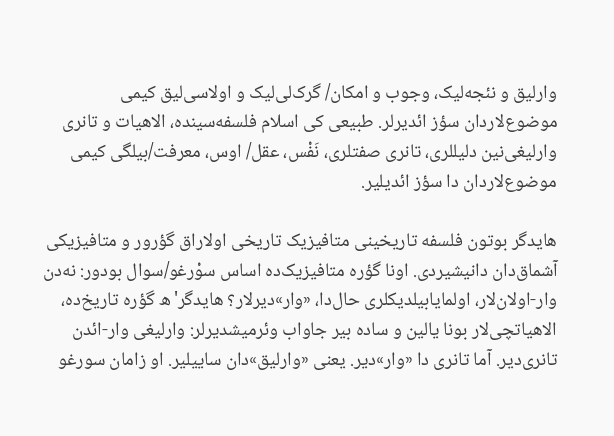وارلیق و نئجه‌لیک، وجوب و امکان/ گرک‌لی‌لیک و اولاسی‌لیق کیمی موضوع‌لاردان سؤز ائدیرلر. طبیعی کی اسلام فلسفه‌سینده، الاهیات و تانری‌ وارلیغی‌نین دلیللری، تانری صفتلری، نَفْس، عقل/ اوس، معرفت/بیلگی کیمی موضوع‌لاردان دا سؤز ائدیلیر.

هایدگر بوتون فلسفه تاریخینی متافیزیک تاریخی اولاراق گؤرور و متافیزیکی آشماق‌دان دانیشیردی. اونا گؤره متافیزیک‌ده اساس سوْرغو/سوال بودور: نه‌دن وار-اولان‌لار، اولمایابیلدیکلری حال‌دا، «وار»دیرلار؟ هایدگر'ه گؤره تاریخ‌ده، الاهیاتچی‌لار بونا یالین و ساده بیر جاواب وئرمیشدیرلر: وارلیغی وار-ائد‌ن تانری‌دیر. آما تانری دا «وار»دیر. یعنی «وارلیق»دان ساییلیر. او زامان سورغو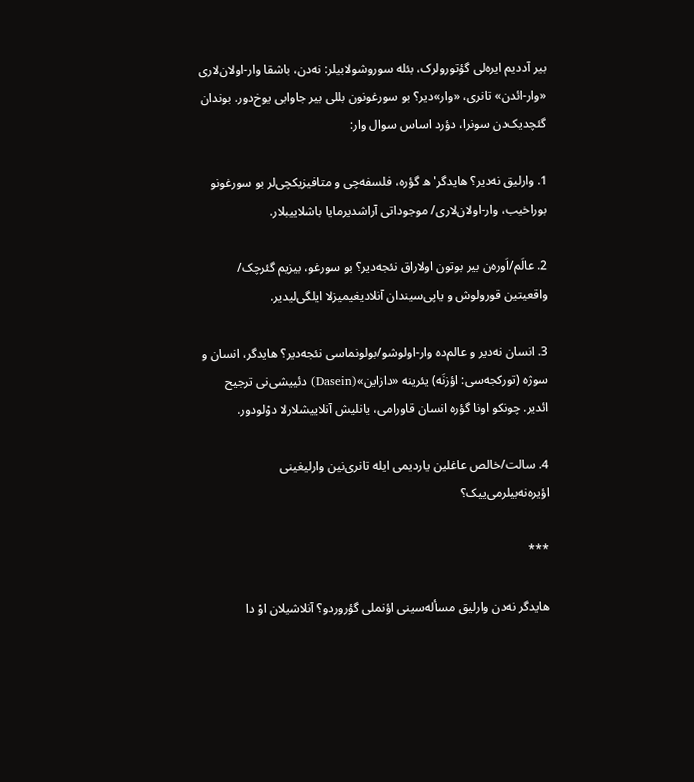بیر آددیم ایره‌لی گؤتورولرک، بئله سوروشولابیلر: نه‌دن، باشقا وار-اولان‌لاری «وار-ائدن» تانری، «وار»دیر؟ بو سورغونون بللی بیر جاوابی یوخ‌دور. بوندان گئچدیک‌دن سونرا، دؤرد اساس سوال وار:

1. وارلیق نه‌دیر؟ هایدگر'ه گؤره، فلسفه‌چی و متافیزیکچی‌لر بو سورغونو بوراخیب، وار-اولان‌لاری/ موجوداتی آراشدیرمایا باشلاییبلار.

2. عالَم/اَوره‌ن بیر بوتون اولاراق نئجه‌دیر؟ بو سورغو، بیزیم گئرچک/ واقعیتین قورولوش و یاپی‌سیندان آنلادیغیمیزلا ایلگی‌لیدیر.

3. انسان نه‌دیر و عالم‌ده وار-اولوشو/بولونماسی نئجه‌دیر؟ هایدگر، انسان و سوژه (تورکجه‌سی: اؤزنَه) یئرینه «دازاین»(Dasein) دئییشی‌نی ترجیح ائدیر. چونکو اونا گؤره انسان قاورامی، یانلیش آنلاییشلارلا دوْلودور.

4. سالت/خالص عاغلین یاردیمی ایله تانری‌نین وارلیغینی اؤیره‌نه‌بیلرمی‌ییک؟

***

هایدگر نه‌دن وارلیق مسأله‌سینی اؤنملی گؤروردو؟ آنلاشیلان اوْ دا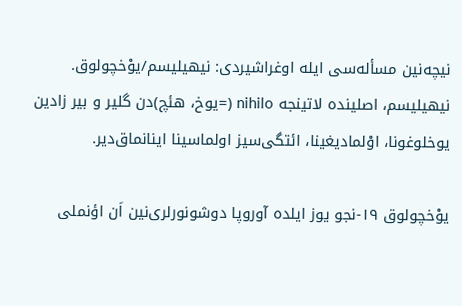نیچه‌نین مسأله‌سی ایله اوغراشیردی: نیهیلیسم/یوْخچولوق. نیهیلیسم، اصلینده لاتینجه nihilo (=یوخ، هئچ)دن گلیر و بیر زادین یوخلوغونا، اوْلمادیغینا، ائتگی‌سیز اولماسینا اینانماق‌دیر.

یوْخچولوق ۱۹-نجو یوز ایلده آوروپا دوشونورلری‌نین اَن اؤنملی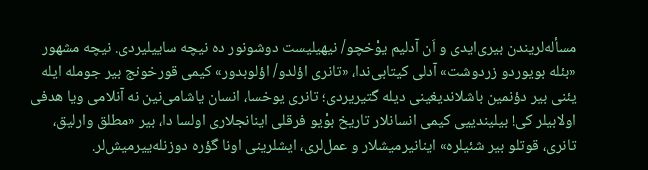مسأله‌لریندن بیری‌ایدی و اَن آدلیم یوْخچو/ نیهیلیست دوشونور ده نیچه ساییلیردی. نیچه مشهور «بئله بویوردو زردوشت» آدلی کیتابی‌ندا، «تانری اؤلدو/ اؤلوبدور» کیمی قورخونج بیر جومله ایله یئنی بیر دؤنمین باشلاندیغینی دیله گتیریردی؛ تانری یوخسا، انسان یاشامی‌نین نه آنلامی ویا هدفی اولابیلر کی! بیلیندییی کیمی انسانلار تاریخ بوْیو فرقلی اینانجلاری اولسا دا، بیر «مطلق وارلیق، تانری، قوتلو بیر شئیلره» اینانیرمیشلار و عمل‌لری، ایشلرینی اونا گؤره دوزنله‌ییرمیش‌لر.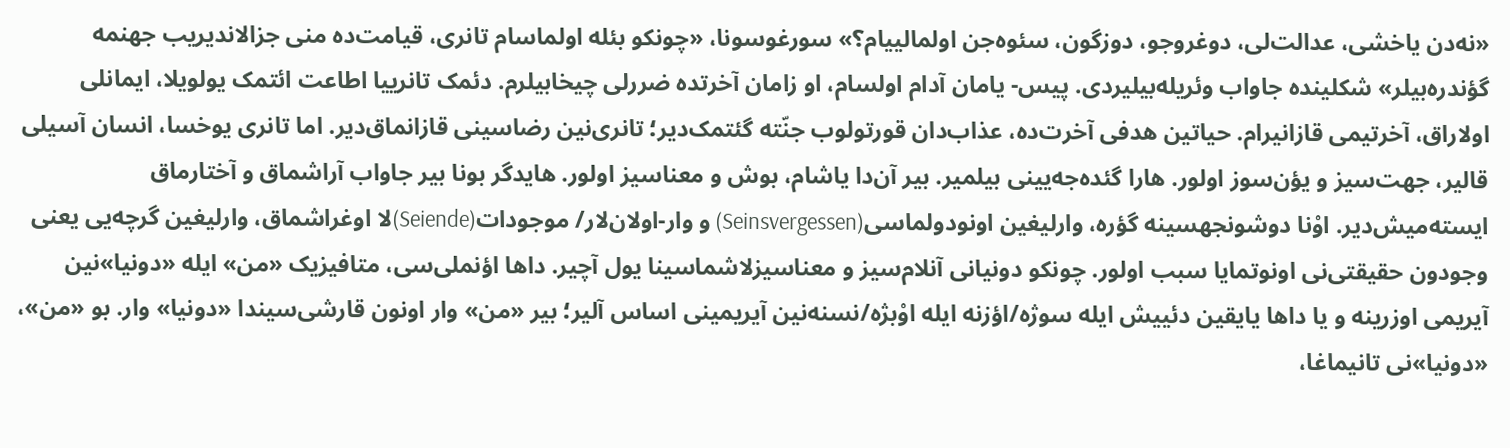«نه‌دن یاخشی، عدالت‌لی، دوغروجو، دوزگون، سئوه‌جن اولمالییام؟» سورغوسونا، «چونکو بئله اولماسام تانری‌، قیامت‌ده منی جزالاندیریب جهنمه گؤندره‌بیلر» شکلینده جاواب وئریله‌بیلیردی. پیس- یامان آدام اولسام، او زامان آخرتده ضررلی چیخابیلرم. دئمک تانرییا اطاعت ائتمک یولویلا، ایمانلی اولاراق، آخرتیمی قازانیرام. حیاتین هدفی آخرت‌ده، عذاب‌دان قورتولوب جنّته گئتمک‌دیر؛ تانری‌نین رضاسینی قازانماق‌دیر. اما تانری یوخسا، انسان آسیلی قالیر، جهت‌سیز و یؤن‌سوز اولور. هارا گئده‌جه‌یینی بیلمیر. بیر آن‌دا یاشام، بوش و معناسیز اولور. هایدگر بونا بیر جاواب آراشماق و آختارماق ایسته‌میش‌دیر. اوْنا دوشونجهسینه گؤره، وارلیغین اونودولماسی(Seinsvergessen) و وار-اولان‌لار/ موجودات(Seiende)لا اوغراشماق، وارلیغین گرچه‌یی یعنی وجودون حقیقتی‌نی اونوتمایا سبب اولور. چونکو دونیانی آنلام‌سیز و معناسیزلاشماسینا یول آچیر. داها اؤنملی‌سی، متافیزیک «من» ایله «دونیا»نین آیریمی اوزرینه و یا داها یایقین دئییش ایله سوژه/اؤزنه ایله اوْبژه/نسنه‌نین آیریمینی اساس آلیر؛ بیر «من» وار اونون قارشی‌سیندا «دونیا» وار. بو «من»، «دونیا»نی تانیماغا،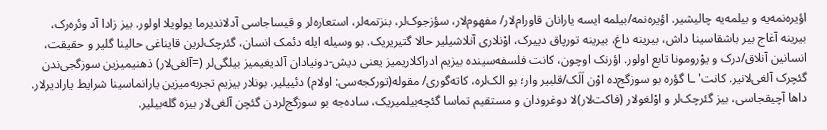اؤیره‌نمه‌یه و بیلمه‌یه چالیشیر. اؤیره‌نمه/بیلمه ایسه یارانان قاورام‌لار/ مفهوم‌لار، سؤزجوک‌لر، بنزتمه‌لر، استعاره‌‌لر و قیساجاسی آدلاندیرما یولویلا اولور. بیز زادا آد وئره‌رک، بیرینه آغاج بیر باشقاسینا داش، بیرینه داغ، بیرینه تورپاق دییرک، اوْنلاری آنلاشیلیر حالا گتیریریک. بو وسیله ایله دئمک انسان، گئرچک‌لرین قایناغی حالینا گلیر و حقیقت، انسانین آنلاق/درک و یوْرومونا تابع اولور. اؤرنک اوچون، کانت فلسفه‌سینده بیزیم ادراکلاریمیز یعنی دیش-دونیادان آلدیغیمیز بیلگی‌لر (=آلغی‌لار) ذهنیمیزین سوزگجی‌ندن گئچرک آلغی‌لانیر. کانت'ـا گؤره بو سوزگج‌ده اوْن اَلَک/قلبیر وار؛ بو الک‌لره، کاته‌گوری/ مقوله(تورکجه‌سی: اولام) دئییلیر. بونلار بیزیم تجربه‌میزین یارانماسینا شرایط یارادیرلار. داها آچیقجاسی، بیز گئرچک‌لر و اوْلغولار (فاکت‌لار)لا دوغرودان و مستقیم تماسا گئچه‌بیلمیریک، ساده‌جه بو سوزگج‌لردن گئچن آلغی‌لار بیزه گله‌بیلیر.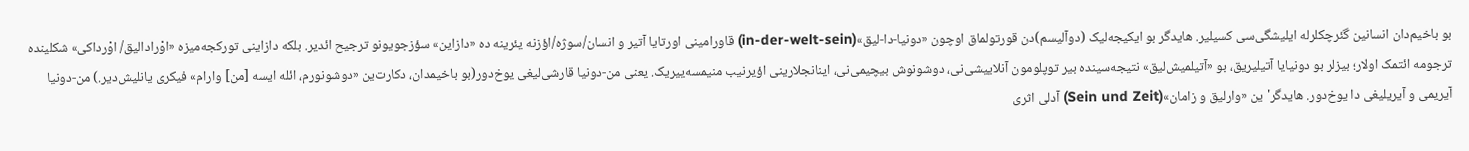بو باخیم‌دان انسانین گئرچکلرله ایلیشگی‌سی کسیلیر. هایدگر بو ایکیجه‌لیک (دوآلیسم)دن قورتولماق اوچون «دونیا-دا-لیق»(in-der-welt-sein) قاورامینی اورتایا آتیر و انسان/سوژه/اؤزنه یئرینه ده «دازاین» سؤزجویونو ترجیح ائدیر. بلکه دازاینی تورکجه‌میزه «اوْرادالیق/ اوْرداکی» شکلینده ترجومه ائتمک اولار؛ بیزلر بو دونیایا آتیلیریق، بو «آتیلمیش‌لیق» نتیجه‌سینده بیر توپلومون آنلاییشی‌نی، دوشونوش بیچیمی‌نی، اینانجلارینی اؤیرنیب منیمسه‌ییریک. یعنی من-دونیا قارشی‌لیغی یوخ‌دور(بو باخیمدان، دکارت‌ین «دوشونور‌م، ائله ایسه [من] وارام» فیکری یانلیش‌دیر.) من-دونیا آیریمی و آیریلیغی دا یوخ‌دور. هایدگر'ین «وارلیق و زامان»(Sein und Zeit) آدلی اثری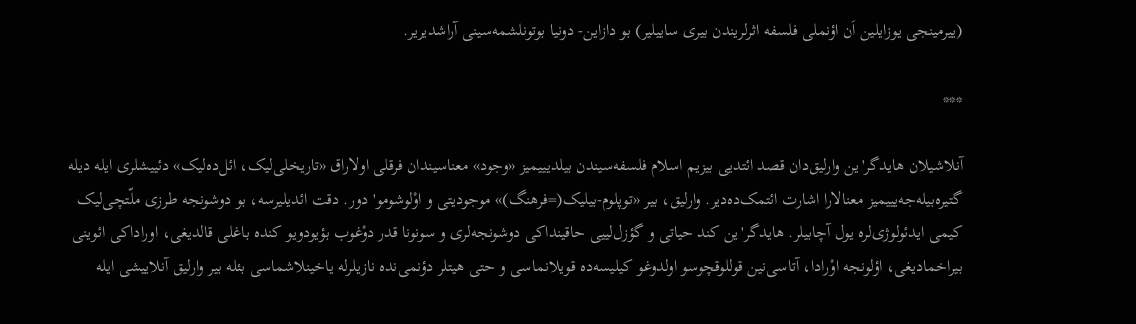(ییرمینجی یوزایلین اَن اؤنملی فلسفه اثرلریندن بیری ساییلیر) بو دازاین- دونیا بوتونلشمه‌سینی آراشدیریر.

***

آنلاشیلان هایدگر'ین وارلیق‌دان قصد ائتدیی بیزیم اسلام فلسفه‌سیندن بیلدیییمیز «وجود» معناسیندان فرقلی اولاراق «تاریخلی‌لیک، ائل‌ده‌لیک» دئییشلری ایله دیله گتیره‌بیله‌جه‌یییمیز معنالارا اشارت ائتمک‌ده‌دیر. وارلیق، بیر «توپلوم-بیلیک(=فرهنگ)» موجودیتی و اوْلوشومو'دور. دقت ائدیلیرسه، بو دوشونجه طرزی ملّتچی‌لیک کیمی ایدئولوژی‌لره یول آچابیلر. هایدگر'ین کند حیاتی و گؤزل‌لییی حاقینداکی دوشونجه‌لری و سونونا قدر دوْغوب بؤیودویو کنده باغلی قالدیغی، اوراداکی ائوینی بیراخمادیغی، اؤلونجه اوْرادا، آتاسی‌نین قوللوقچوسو اولدوغو کیلیسه‌ده قویلانماسی و حتی هیتلر دؤنمی‌نده نازیلرله یاخینلاشماسی بئله بیر وارلیق آنلاییشی ایله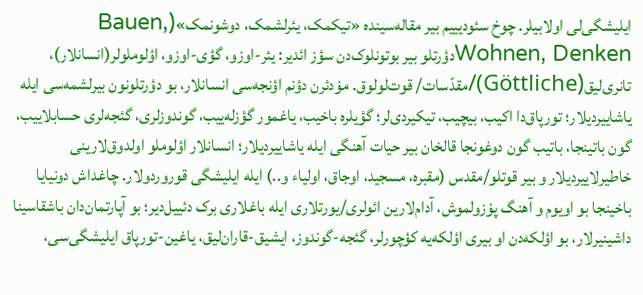ایلیشگی‌لی اولابیلر. چوخ سئودیییم بیر مقاله‌سینده «تیکمک، یئرلشمک، دوشونمک»(Bauen, Wohnen, Denkenدؤرتلو بیر بوتونلوک‌دن سؤز ائدیر: یئر-اوزو، گؤی-اوزو، اؤلوملولر(انسانلار)، تانری‌لیق(Göttliche)/مقدّسات/ قوت‌لولوق. موْدئرن دؤنم اؤنجه‌سی انسانلار، بو دؤرتلونون بیرلشمه‌سی ایله یاشاییردیلار؛ تورپاق‌دا اکیب، بیچیب، تیکیردی‌لر؛ گؤیلره باخیب، یاغمور گؤزله‌ییب، گوندوزلری، گئجه‌لری حسابلاییب، گون باتینجا، باتیب گون دوغونجا قالخان بیر حیات آهنگی ایله یاشاییردیلار؛ انسانلار اؤلوملو اولدوق‌لارینی خاطیرلاییردیلار و بیر قوتلو/مقدس (مقبره، مسجید، اوجاق، اولیاء و..) ایله ایلیشگی قوروردولار. چاغداش دونیایا باخینجا بو اویوم و آهنگ پوْزولموش، آدام‌لارین ائولری/یورتلاری ایله باغلاری برک دئییل‌دیر؛ بو آپارتمان‌دان باشقاسینا داشینیرلار، بو اؤلکه‌دن او بیری اؤلکه‌یه کؤچورلر، گئجه-گوندوز، ایشیق-قاران‌لیق، یاغین-تورپاق ایلیشگی‌سی،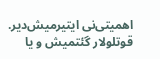اهمیتی‌نی ایتیرمیش‌دیر. قوتلولار گئتمیش و یا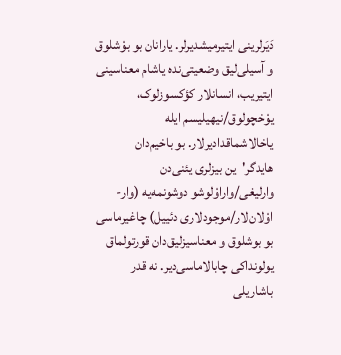دَیَرلرینی ایتیرمیشدیرلر. یارانان بو بوْشلوق و آسیلی‌لیق وضعیتی‌نده یاشام معناسینی ایتیریب، انسانلار کؤکسوزلوک، یوْخچولوق/نیهیلیسم ایله یاخالاشماقدادیرلار. بو باخیم‌دان هایدگر'ین بیزلری یئنی‌دن وارلیغی/واراوْلوشو دوشونمه‌یه (وار-اوْلان‌لار/موجودلاری دئییل) چاغیرماسی بو بوشلوق و معناسیزلیق‌دان قورتولماق یولونداکی چابالاماسی‌دیر. نه قدر باشاریلی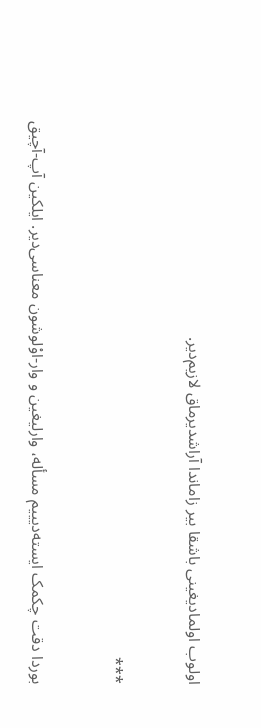اولوب اولمادیغینی باشقا بیر زاماندا آراشدیرماق لازیم‌دیر.

***

بوردا دقت چکمک ایسته‌دیییم مسأله، وارلیغین و وار-اوْلوشون معناسی‌دیر. ایلکین آپ-آچیق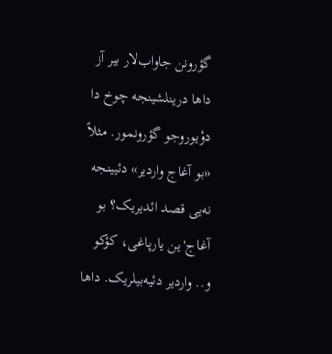گؤرونن جاواب‌لار بیر آز داها درینلشینجه چوخ ‌دا دوْیوروجو گؤرونمور. مثلاً «بو آغاج واردیر» دئیینجه نه‌یی قصد ائدیریک؟ بو آغاج'ین یارپاغی، کؤکو و.. واردیر دئیه‌بیلریک. داها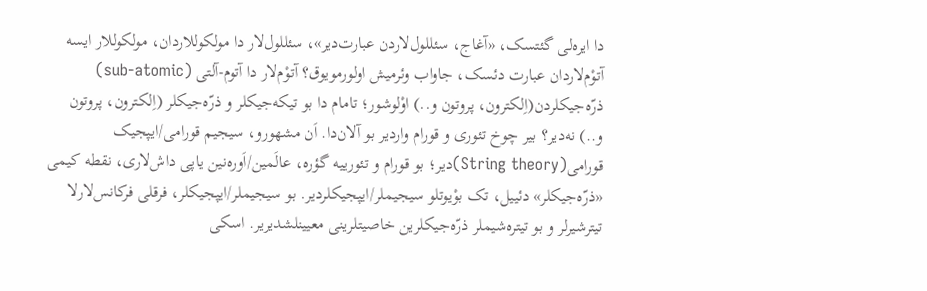دا ایره‌‌لی گئتسک، «آغاج، سئللول‌لاردن عبارت‌دیر»، سئللول‌لار دا مولکوللاردان، مولکوللار ایسه آتوْم‌لاردان عبارت دئسک، جاواب وئرمیش اولورمویوق؟ آتوْم‌لار دا آتوم-آلتی (sub-atomic) ذرّه‌جیکلردن(اِلکترون، پروتون و..) اوْلوشور؛ تامام دا بو تیکه‌جیکلر و ذرّه‌جیکلر (اِلکترون، پروتون و..) نه‌دیر؟ بیر چوخ تئوری و قورام واردیر بو آلان‌دا. اَن مشهورو، سیجیم قورامی/ایپجیک قورامی(String theory)دیر؛ بو قورام و تئورییه گؤره، عالَمین/اَوره‌نین یاپی داش‌لاری، نقطه کیمی «ذرّه‌جیکلر» دئییل، تک بوْیوتلو سیجیملر/ایپجیکلردیر. بو سیجیملر/ایپجیکلر، فرقلی فرکانس‌لارلا تیترشیرلر و بو تیتره‌شیملر ذرّه‌جیکلرین خاصیتلرینی معیینلشدیریر. اسکی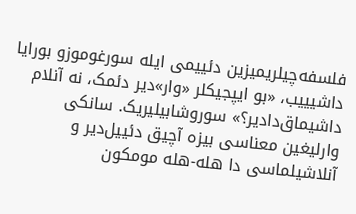فلسفه‌چیلریمیزین دئییمی ایله سورغوموزو بورایا داشیییب، «بو ایپجیکلر «وار»دیر دئمک، نه آنلام داشیماق‌دادیر؟» سوروشابیلیریک. سانکی وارلیغین معناسی بیزه آچیق دئییل‌دیر و آنلاشیلماسی دا هله-هله مومکون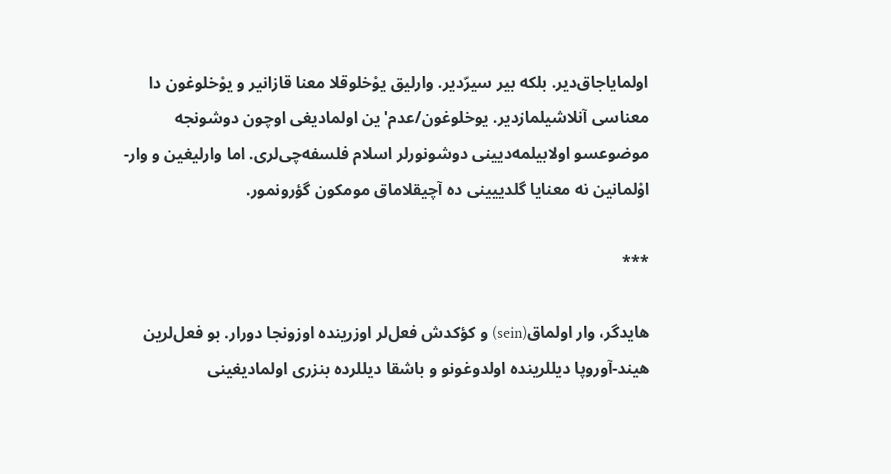اولمایاجاق‌دیر. بلکه بیر سیرّدیر. وارلیق یوْخلوقلا معنا قازانیر و یوْخلوغون دا معناسی آنلاشیلمازدیر. یوخلوغون/عدم'ین اولمادیغی اوچون دوشونجه موضوعسو اولابیلمه‌دیینی دوشونورلر اسلام فلسفه‌چی‌لری. اما وارلیغین و وار-اوْلمانین نه معنایا گلدییینی ده آچیقلاماق مومکون گؤرونمور.

***

هایدگر، وار اولماق(sein) و کؤکدش فعل‌لر اوزرینده اوزونجا دورار. بو فعل‌لرین هیند-آوروپا دیللرینده اولدوغونو و باشقا دیللرده بنزری اولمادیغینی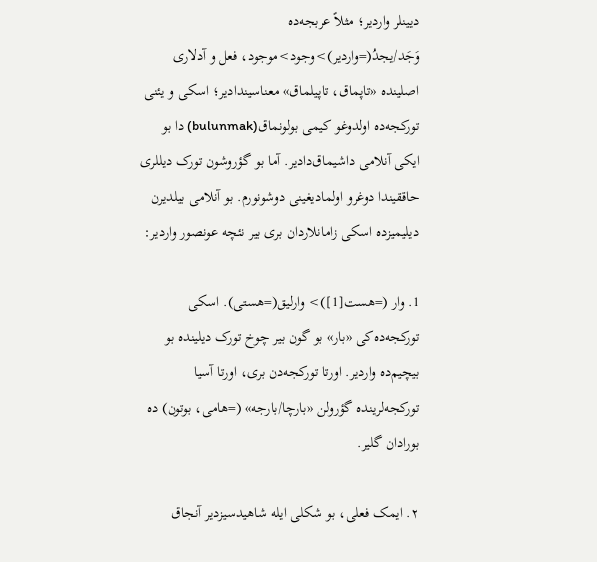دیینلر واردیر؛ مثلاً عربجه‌ده وَجَد/یجدُ(=واردیر)>وجود>موجود، فعل و آدلاری اصلینده «تاپماق، تاپیلماق» معناسیندادیر؛ اسکی و یئنی تورکجه‌ده اولدوغو کیمی بولونماق(bulunmak) دا بو ایکی آنلامی داشیماق‌دادیر. آما بو گؤروشون تورک دیللری حاققیندا دوغرو اولمادیغینی دوشونورم. بو آنلامی بیلدیرن دیلیمیزده اسکی زامانلا‌ردان بری بیر نئچه عونصور واردیر:

1. وار (=هست[1])> وارلیق(=هستی). اسکی تورکجه‌ده‌کی «بار» بو گون بیر چوخ تورک دیلینده بو بیچیم‌ده واردیر. اورتا تورکجه‌دن بری، اورتا آسیا تورکجه‌لرینده گؤرولن «بارچا/بارجه» (=هامی، بوتون) ده بورادان گلیر.

۲. ایمک فعلی، بو شکلی ایله شاهیدسیزدیر آنجاق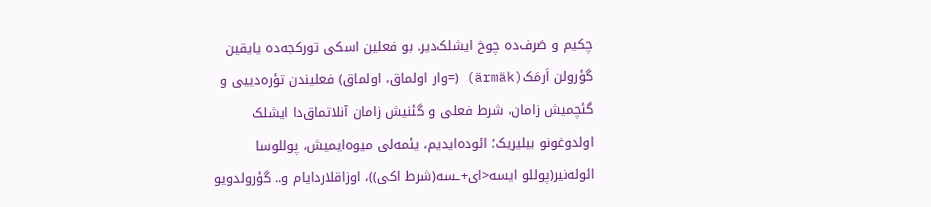چکیم و صَرف‌ده چوخ ایشلک‌دیر. بو فعلین اسکی تورکجه‌ده یایقین گؤرولن اَرمَک(ärmäk) (=وار اولماق، اولماق) فعلیندن تؤره‌دییی و گئچمیش زامان، شرط فعلی و گئنیش زامان آنلاتماق‌دا ایشلک اولدوغونو بیلیریک‌؛ ائوده‌ایدیم، یئمه‌لی میوه‌ایمیش، پوللوسا ائوله‌نیر(پوللو ایسه<ای+ـسه(شرط اکی))، اوزاقلاردایام و.. گؤرولدویو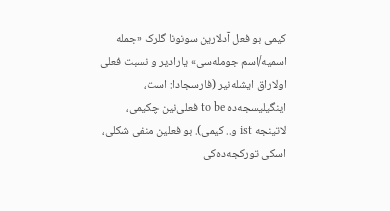کیمی بو فعل آدلارین سونونا گلرک «جمله اسمیه/اسم جومله‌سی» یارادیر و نسبت فعلی اولاراق ایشله‌نیر (فارسجادا: است، اینگیلیسجه‌ده to be فعلی‌نین چکیمی، لاتینجه ist و.. کیمی). بو فعلین منفی شکلی، اسکی تورکجه‌ده‌کی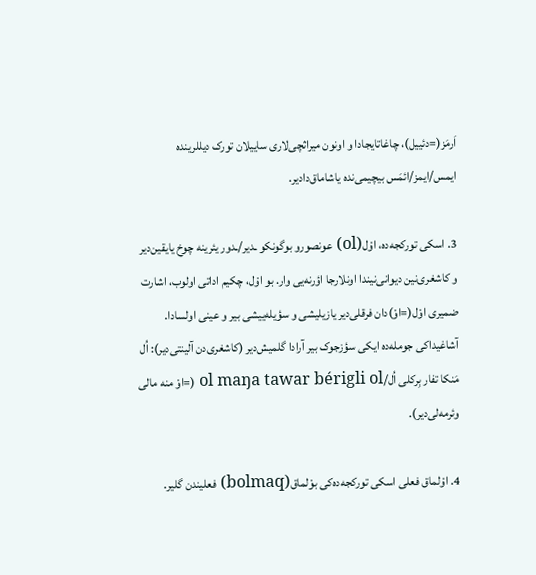اَرمَز(=دئییل)، چاغاتایجادا و اونون میراثچی‌لاری ساییلان تورک دیللرینده ایمس/ایمز/ائمَس بیچیمی‌نده یاشاماق‌دادیر.

3. اسکی تورکجه‌ده، اوْل(ol) عونصورو بوگونکو ـدیر/ـدور یئرینه چوخ یایقین‌دیر و کاشغری‌‌نین دیوانی‌نیندا اونلارجا اؤرنه‌یی وار. بو اوْل، چکیم اداتی‌ اولوب، اشارت ضمیری اوْل(=اوْ)دان فرقلی‌دیر یازیلیشی و سؤیله‌ییشی بیر و عینی اولسادا. آشاغیداکی جومله‌ده ایکی سؤزجوک بیر آرادا گلمیش‌دیر (کاشغری‌دن آلینتی‌دیر): اُل مَنکا تفار بِرکلی اُل/ol maŋa tawar bérigli ol (=اوْ منه مالی وئرمه‌لی‌دیر).

4. اوْلماق فعلی اسکی تورکجه‌ده‌کی بوْلماق(bolmaq) فعلیندن گلیر.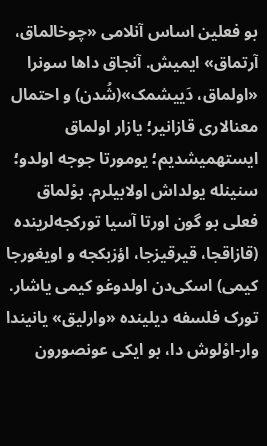بو فعلین اساس آنلامی «چوخالماق، آرتماق» ایمیش. آنجاق داها سونرا «اولماق، دَییشمک»(شُدن) و احتمال معنالاری قازانیر؛ یازار اولماق ایستهمیشدیم؛ یومورتا جوجه اولدو؛ سنینله یولداش اولابیلرم. بوْلماق فعلی بو گون اورتا آسیا تورکجه‌لرینده (قازاقجا، قیرقیزجا، اؤزبکجه و اویغورجا کیمی) اسکی‌دن اولدوغو کیمی یاشار. تورک فلسفه دیلینده «وارلیق» یانیندا وار-اوْلوش دا، بو ایکی عونصورون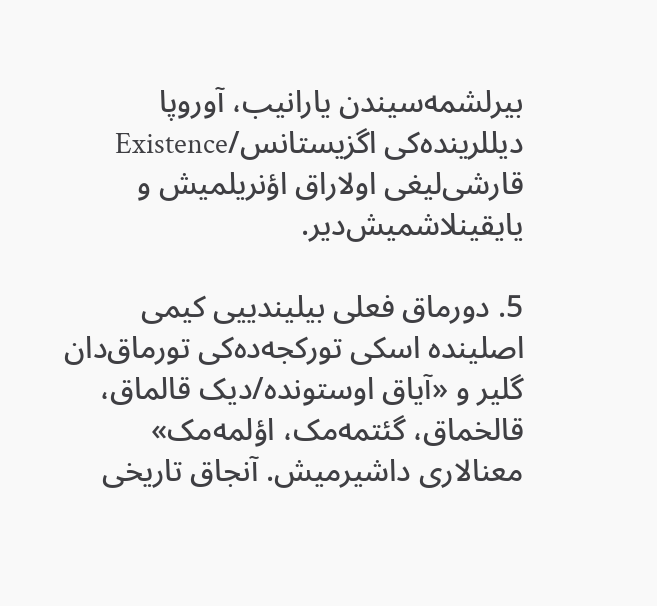بیرلشمه‌سیندن یارانیب، آوروپا دیللرینده‌کی اگزیستانس/Existence قارشی‌لیغی اولاراق اؤنریلمیش و یایقینلاشمیش‌دیر.

5. دورماق فعلی بیلیندییی کیمی اصلینده اسکی تورکجه‌ده‌کی تورماق‌دان گلیر و «آیاق اوستونده/دیک قالماق، قالخماق، گئتمه‌مک، اؤلمه‌مک» معنالاری داشیرمیش. آنجاق تاریخی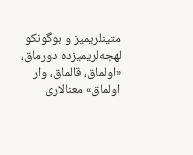متینلریمیز و بوگونکو لهجه‌لریمیزده دورماق، «اولماق، قالماق، وار اولماق» معنالاری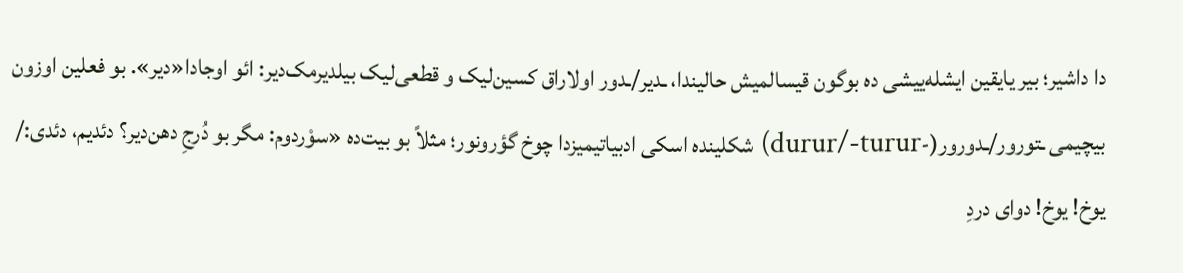دا داشیر؛ بیر یایقین ایشله‌ییشی ده بوگون قیسالمیش حالیندا، ـدیر/ـدور اولاراق کسین‌لیک و قطعی‌لیک بیلدیرمک‌دیر: ائو اوجادا«دیر». بو فعلین اوزون بیچیمی ـتورور/ـدورور(-durur/-turur) شکلینده اسکی ادبیاتیمیزدا چوخ گؤرونور؛ مثلاً بو بیت‌ده «سوْردوم: مگر بو دُرجِ دهن‌دیر؟ دئدیم، دئدی:/ یوخ! یوخ! دوای دردِ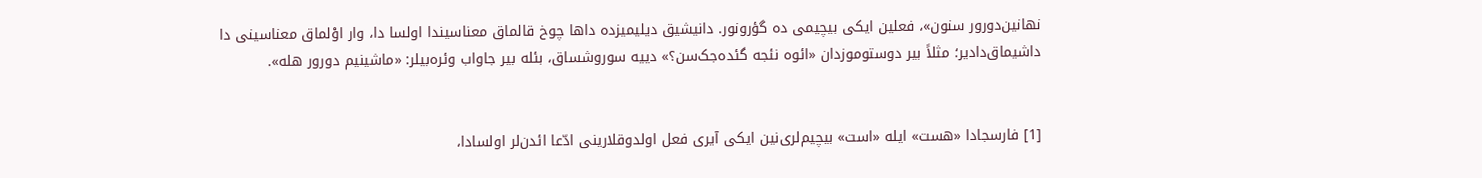نهانین‌دورور سنون»، فعلین ایکی بیچیمی‌ ده گؤرونور. دانیشیق دیلیمیزده داها چوخ قالماق معناسیندا اولسا دا، وار اوْلماق معناسینی دا داشیماق‌دادیر؛ مثلاً بیر دوستوموزدان «ائوه نئجه گئده‌جک‌سن؟» دییه سوروشساق، بئله بیر جاواب وئره‌بیلر: «ماشینیم دورور هله».


[1] فارسجادا «هست» ایله «است» بیچیم‌لری‌نین ایکی آیری فعل اولدوقلارینی ادّعا ائدن‌لر اولسادا،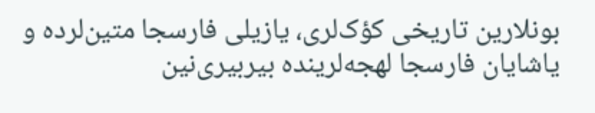بونلارین تاریخی کؤک‌لری، یازیلی فارسجا متین‌لرده و یاشایان فارسجا لهجه‌لرینده بیربیری‌نین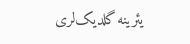یئرینه گلدیک‌لری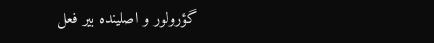گؤرولور و اصلینده بیر فعل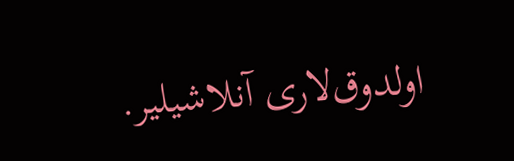اولدوق‌لاری آنلاشیلیر.